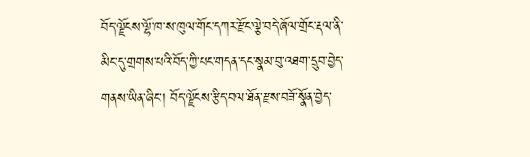བོད་ལྗོངས་ལྷོ་ཁ་ས་ཁུལ་གོང་དཀར་རྫོང་ལྕེ་བདེ་ཞོལ་གྲོང་རྡལ་ནི་མིང་དུ་གྲགས་པའི་བོད་ཀྱི་པང་གདན་དང་སྣམ་བུ་འཐག་དྲུབ་བྱེད་གནས་ཡིན་ཞིང་། བོད་ལྗོངས་རྩིད་བལ་ཐོན་རྫས་བཟོ་སྣོན་བྱེད་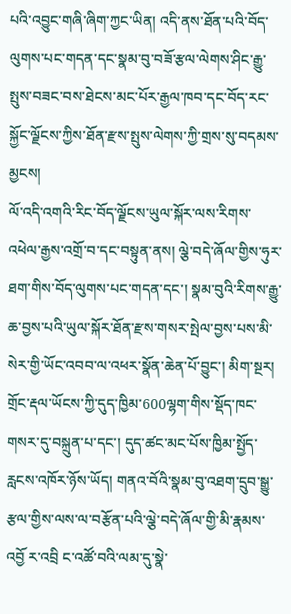པའི་འབྱུང་གཞི་ཞིག་ཀྱང་ཡིན། འདི་ནས་ཐོན་པའི་བོད་ལུགས་པང་གདན་དང་སྣམ་བུ་བཟོ་རྩལ་ལེགས་ཤིང་རྒྱུ་སྤུས་བཟང་བས་ཐེངས་མང་པོར་རྒྱལ་ཁབ་དང་བོད་རང་སྐྱོང་ལྗོངས་ཀྱིས་ཐོན་རྫས་སྤུས་ལེགས་ཀྱི་གྲས་སུ་བདམས་མྱངས།
ལོ་འདི་འགའི་རིང་བོད་ལྗོངས་ཡུལ་སྐོར་ལས་རིགས་འཕེལ་རྒྱས་འགྲོ་བ་དང་བསྟུན་ནས། ལྕེ་བདེ་ཞོལ་གྱིས་ཧུར་ཐག་གིས་བོད་ལུགས་པང་གདན་དང་། སྣམ་བུའི་རིགས་རྒྱུ་ཆ་བྱས་པའི་ཡུལ་སྐོར་ཐོན་རྫས་གསར་སྤེལ་བྱས་པས་མི་སེར་གྱི་ཡོང་འབབ་ལ་འཕར་སྣོན་ཆེན་པོ་བྱུང་། མིག་སྔར། གྲོང་རྡལ་ཡོངས་ཀྱི་དུད་ཁྱིམ་600ལྷག་གིས་སྡོད་ཁང་གསར་དུ་བསྐྲུན་པ་དང་། དུད་ཚང་མང་པོས་ཁྱིམ་སྤྱོད་རླངས་འཁོར་ཉོས་ཡོད། གནའ་བོའི་སྣམ་བུ་འཐག་དྲུབ་སྒྱུ་རྩལ་གྱིས་ལས་ལ་བརྩོན་པའི་ལྕེ་བདེ་ཞོལ་གྱི་མི་རྣམས་འབྱོ ར་འབྲི ང་འཚོ་བའི་ལམ་དུ་སྣེ་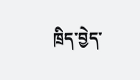ཁྲིད་བྱེད་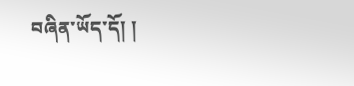བཞིན་ཡོད་དོ། །